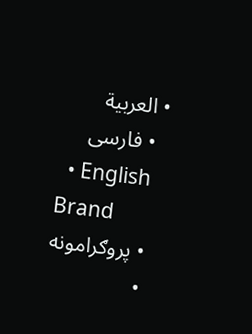• العربية
  • فارسی
  • English
Brand
  • پروګرامونه
  •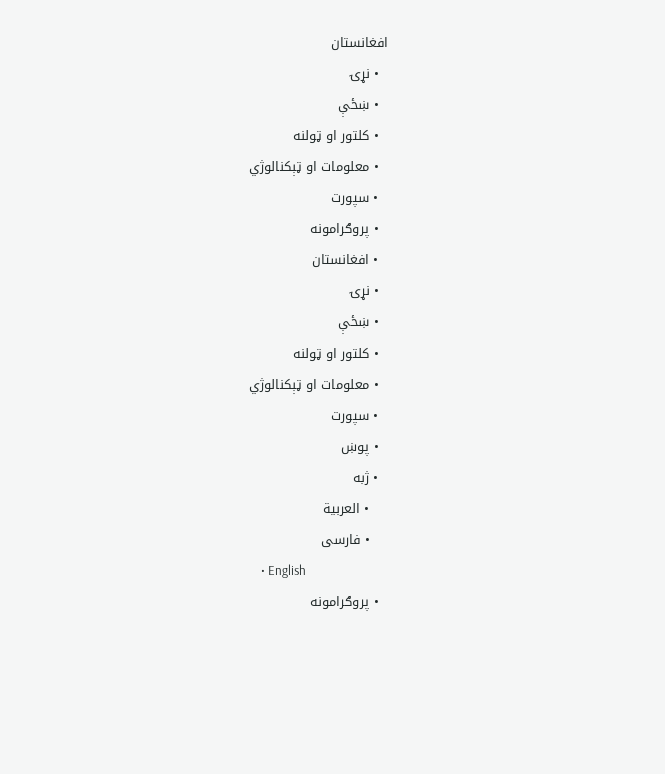افغانستان
  • نړۍ
  • ښځې
  • کلتور او ټولنه
  • معلومات او ټېکنالوژي
  • سپورت
  • پروګرامونه
  • افغانستان
  • نړۍ
  • ښځې
  • کلتور او ټولنه
  • معلومات او ټېکنالوژي
  • سپورت
  • پوښ
  • ژبه
    • العربية
    • فارسی
    • English
  • پروګرامونه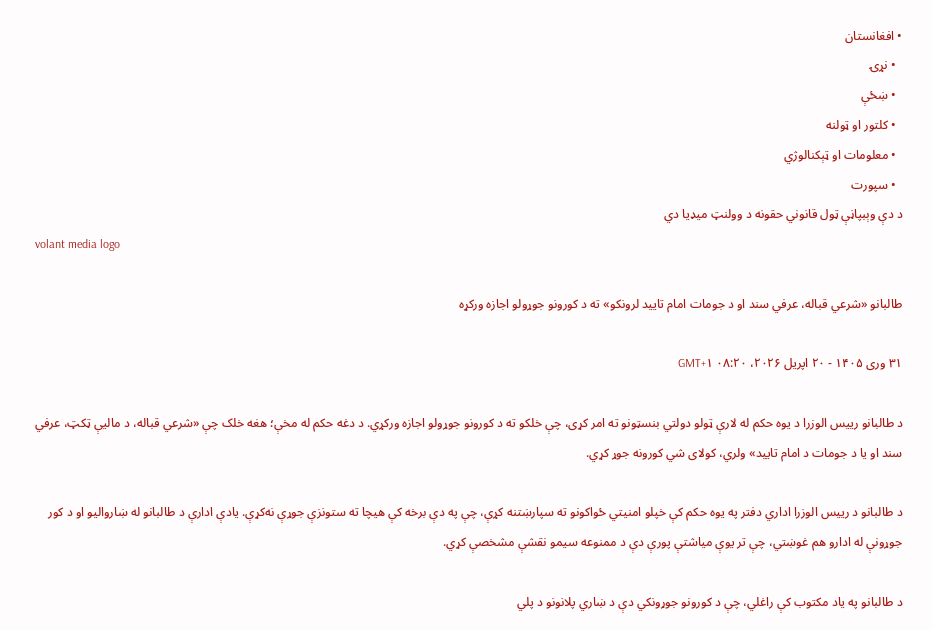• افغانستان
  • نړۍ
  • ښځې
  • کلتور او ټولنه
  • معلومات او ټېکنالوژي
  • سپورت
د دې وېبپاڼې ټول قانوني حقونه د وولنټ میډیا دي
volant media logo

طالبانو «شرعي قباله، عرفي سند او د جومات امام تایید لرونکو» ته د کورونو جوړولو اجازه ورکړه

۳۱ وری ۱۴۰۵ - ۲۰ اپریل ۲۰۲۶، ۰۸:۲۰ GMT+۱

د طالبانو رییس الوزرا د یوه حکم له لارې ټولو دولتي بنسټونو ته امر کړی، چې خلکو ته د کورونو جوړولو اجازه ورکړي. د دغه حکم له مخې؛ هغه خلک چې «شرعي‌ قباله، د مالیې ټکټ، عرفي سند او یا د جومات د امام تایید» ولري‌، کولای شي کورونه جوړ کړي.

د طالبانو د رییس الوزرا اداري‌ دفتر په یوه حکم کې خپلو امنیتي‌ ځواکونو ته سپارښتنه کړې، چې په دې برخه کې هیچا ته ستونزې جوړې نه‌کړې. یادې ادارې د طالبانو له ښاروالیو او د کور جوړونې له ادارو هم غوښتي، چې تر یوې میاشتې پورې دې د ممنوعه سیمو نقشې مشخصې کړي.

د طالبانو په یاد مکتوب کې راغلي، چې د کورونو جوړونکي‌ دې د ښاري پلانونو د پلي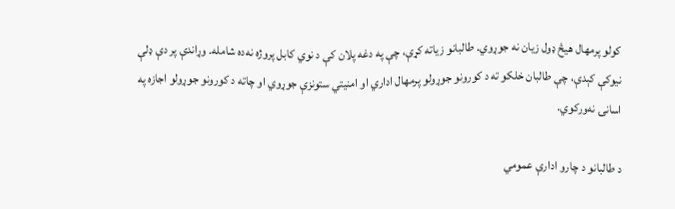کولو پرمهال هیڅ ډول زیان نه جوړوي. طالبانو زیاته کړې، چې په دغه پلان کې د نوي‌ کابل پروژه نه‌ده شامله. وړاندې پر دې ډلې نیوکې کېدې، چې طالبان خلکو ته د کورونو جوړولو پرمهال اداري‌ او امنیتي‌ ستونزې جوړوي او چاته د کورونو جوړولو اجازه په اسانۍ نه‌ورکوي.

د طالبانو د چارو ادارې عمومي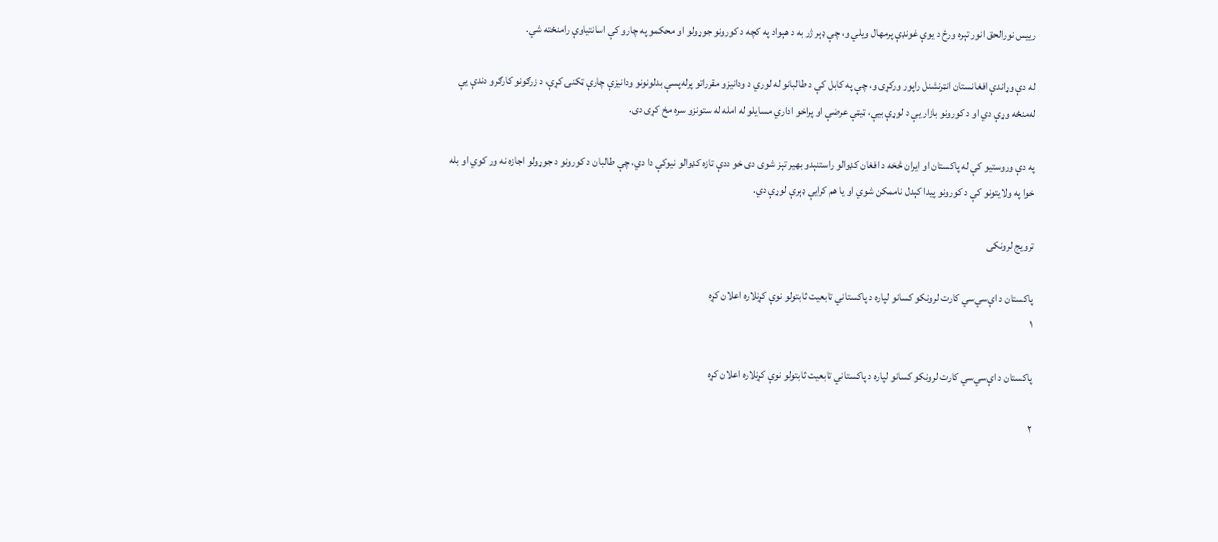رییس نورالحق انور تېره ورځ د یوې غونډې پرمهال ویلي و، چې ډېر ژر به د هېواد په کچه د کورونو جوړولو او محکمو په چارو کې اسانتیاوې رامنځته شي.

له دې وړاندې افغانستان انټرنشنل راپور ورکړی و، چې په کابل کې د طالبانو له لوري د ودانیزو مقرراتو پرله‌پسې بدلونونو ودانیزې چارې ټکنۍ کړې، د زرګونو کارګرو دندې یې له‌منځه وړې دي او د کورونو بازار یې د لوړې بیې، ټیټې عرضې او پراخو اداري مسایلو له امله له ستونزو سره مخ کړی دی.

په دې وروستیو کې له پاکستان او ایران څخه د افغان کډوالو راستنېدو بهیر تېز شوی دی خو ددې تازه کډوالو نیوکې دا دي، چې طالبان د کورونو د جوړولو اجازه نه ور کوي او بله خوا په ولایتونو کې د کورونو پیدا کېدل ناممکن شوي او یا هم کرایې ډېرې لوړې دي.

ترویج لرونکی

پاکستان د اې‌سي‌سي کارت لرونکو کسانو لپاره د پاکستاني تابعیت ثابتولو نوې کړنلاره اعلان کړه
۱

پاکستان د اې‌سي‌سي کارت لرونکو کسانو لپاره د پاکستاني تابعیت ثابتولو نوې کړنلاره اعلان کړه

۲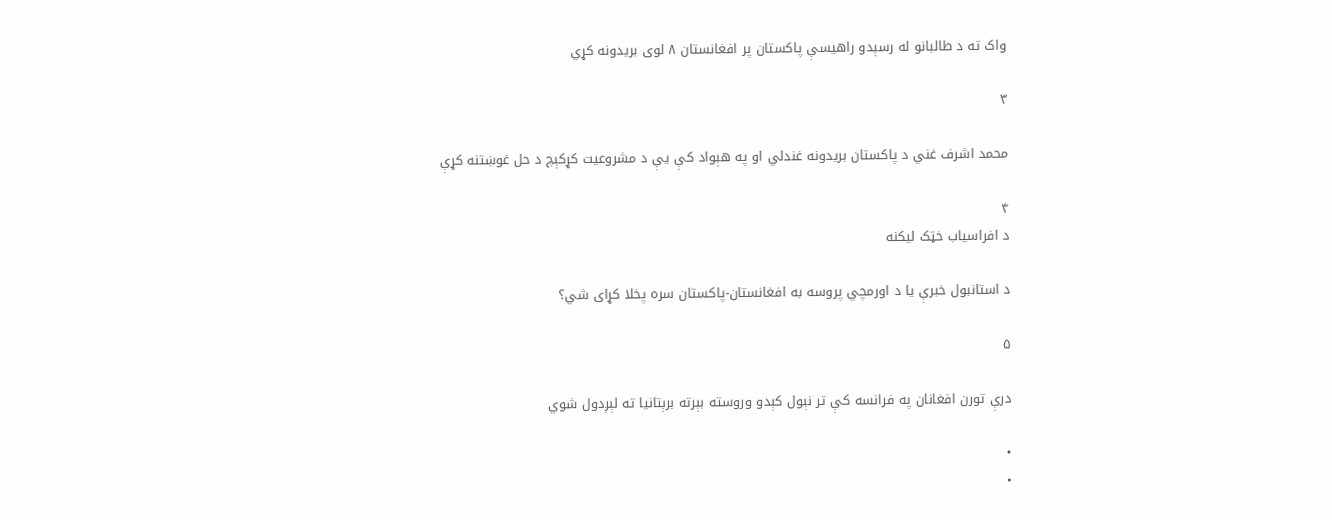واک ته د طالبانو له رسېدو راهیسې پاکستان پر افغانستان ۸ لوی بریدونه کړي

۳

محمد اشرف غني د پاکستان بریدونه غندلي او په هېواد کې یې د مشروعیت کړکېچ د حل غوښتنه کړې

۴
د افراسیاب خټک لیکنه

د استانبول خبرې یا د اورمچي پروسه به افغانستان-پاکستان سره پخلا کړای شي؟

۵

درې تورن افغانان په فرانسه کې تر نېول کېدو وروسته بېرته برېتانیا ته لېږدول شوي

•
•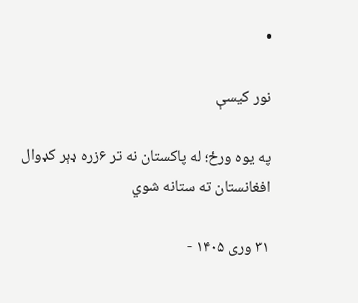•

نور کیسې

په یوه ورځ؛ له پاکستان نه تر ۶زره ډېر کډوال افغانستان ته ستانه شوي

۳۱ وری ۱۴۰۵ -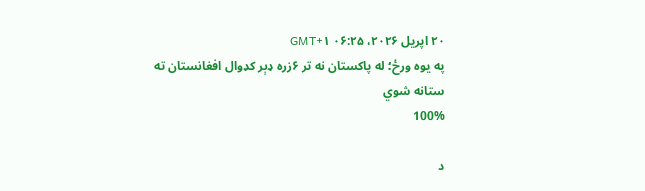۲۰ اپریل ۲۰۲۶، ۰۶:۲۵ GMT+۱
په یوه ورځ؛ له پاکستان نه تر ۶زره ډېر کډوال افغانستان ته ستانه شوي
100%

د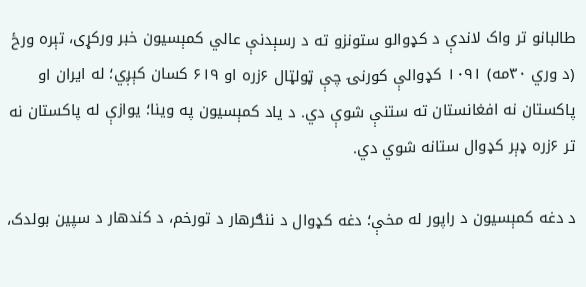طالبانو تر واک لاندې د کډوالو ستونزو ته د رسېدنې عالي کمېسیون خبر ورکړی، تېره ورځ (د وري ۳۰مه) ۱۰۹۱ کډوالې کورنۍ چې ټولټال ۶زره او ۶۱۹ کسان کېږي؛ له ایران او پاکستان نه افغانستان ته ستنې شوې دي. د یاد کمېسیون په وینا؛ یوازې له پاکستان نه تر ۶زره ډېر کډوال ستانه شوي دي.

د دغه کمېسیون د راپور له مخې؛ دغه کډوال د ننګرهار د تورخم، د کندهار د سپین بولدک،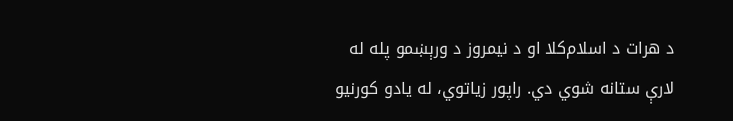د هرات د اسلام‌کلا او د نیمروز د ورېښمو پله له لارې ستانه شوي دي. راپور زیاتوي، له یادو کورنیو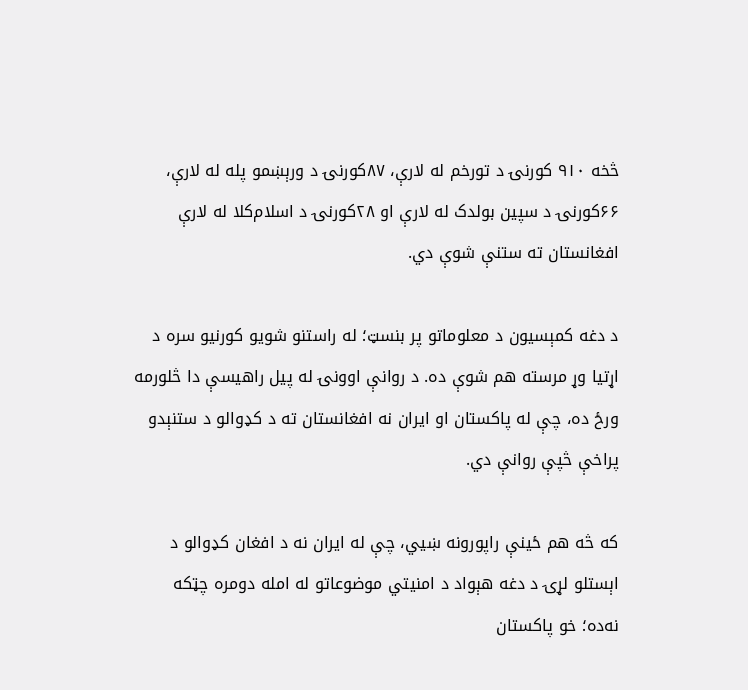څخه ۹۱۰ کورنۍ د تورخم له لارې، ۸۷کورنۍ د ورېښمو پله له لارې، ۶۶کورنۍ د سپین بولدک له لارې او ۲۸کورنۍ د اسلام‌کلا له لارې افغانستان ته ستنې شوې دي.

د دغه کمېسیون د معلوماتو پر بنسټ؛ له راستنو شویو کورنیو سره د اړتیا وړ مرسته هم شوې ده. د روانې اوونۍ له پیل راهیسې دا څلورمه ورځ ده، چې له پاکستان او ایران نه افغانستان ته د کډوالو د ستنېدو پراخې څپې روانې دي.

که څه هم ځینې راپورونه ښيي، چې له ایران نه د افغان کډوالو د اېستلو لړۍ د دغه هېواد د امنیتي موضوعاتو له امله دومره چټکه نه‌ده؛ خو پاکستان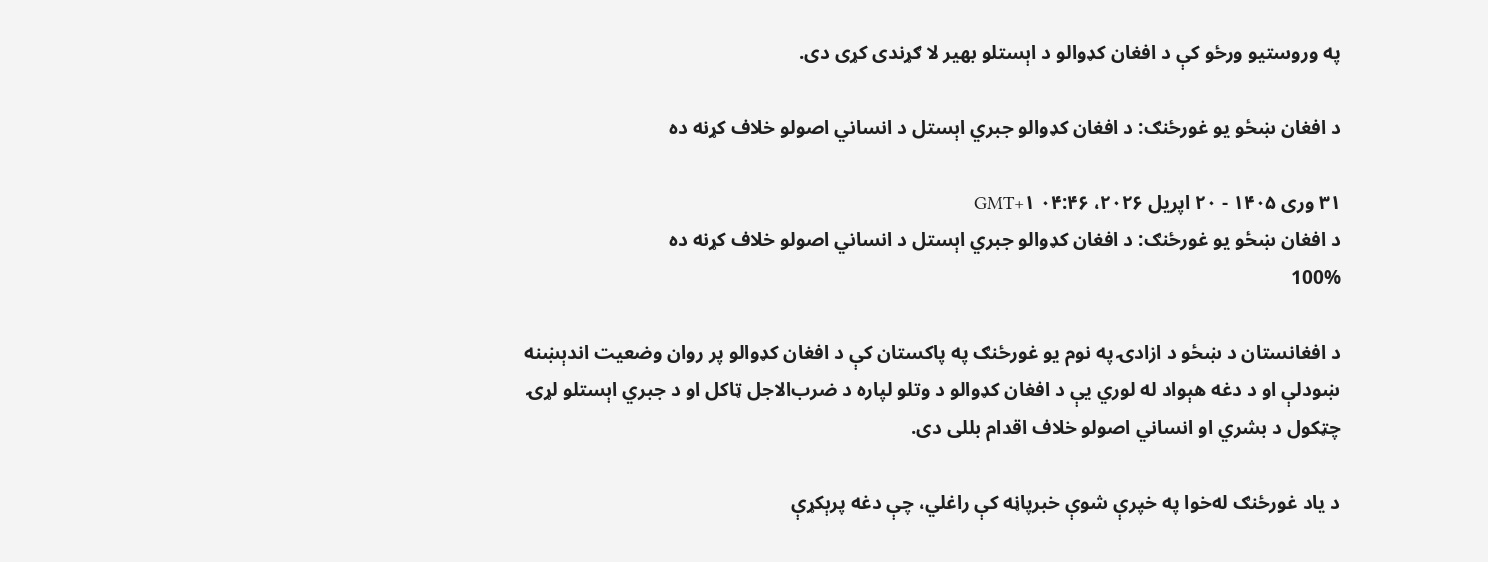په وروستیو ورځو کې د افغان کډوالو د اېستلو بهیر لا ګړندی کړی دی.

د افغان ښځو یو غورځنګ: د افغان کډوالو جبري اېستل د انساني اصولو خلاف کړنه ده

۳۱ وری ۱۴۰۵ - ۲۰ اپریل ۲۰۲۶، ۰۴:۴۶ GMT+۱
د افغان ښځو یو غورځنګ: د افغان کډوالو جبري اېستل د انساني اصولو خلاف کړنه ده
100%

د افغانستان د ښځو د ازادۍ په نوم یو غورځنګ په پاکستان کې د افغان کډوالو پر روان وضعیت اندېښنه ښودلې او د دغه هېواد له لوري یې د افغان کډوالو د وتلو لپاره د ضرب‌الاجل ټاکل او د جبري اېستلو لړۍ چټکول د بشري او انساني اصولو خلاف اقدام بللی دی.

د یاد غورځنګ له‌خوا په خپرې شوې خبرپاڼه کې راغلي، چې دغه پرېکړې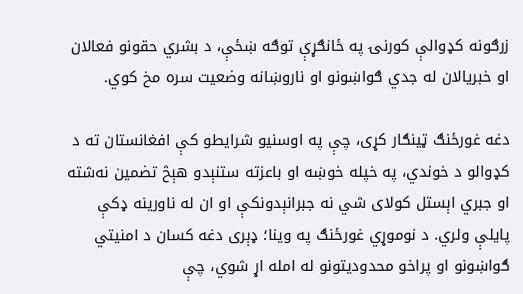زرګونه کډوالې کورنۍ په ځانګړې توګه ښځې، د بشري حقونو فعالان او خبریالان له جدي ګواښونو او ناروښانه وضعیت سره مخ کوي.

دغه غورځنګ ټینګار کړی، چې په اوسنیو شرایطو کې افغانستان ته د کډوالو د خوندي، په خپله خوښه او باعزته ستنېدو هېڅ تضمین نه‌شته او جبري اېستل کولای شي نه جبرانېدونکې او ان له ناورینه ډکې پایلې ولري. د نوموړي غورځنګ په وینا؛ ډېری دغه کسان د امنیتي ګواښونو او پراخو محدودیتونو له امله اړ شوي، چې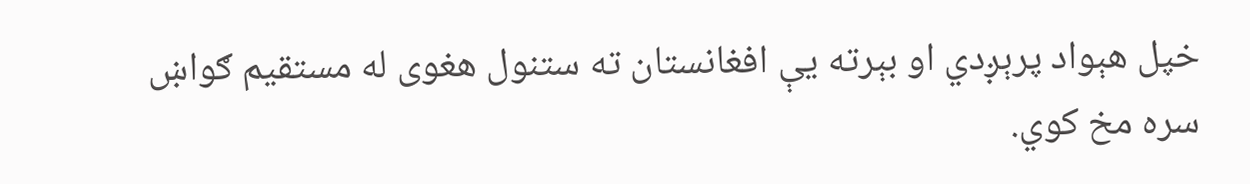خپل هېواد پرېږدي او بېرته یې افغانستان ته ستنول هغوی له مستقیم ګواښ سره مخ کوي.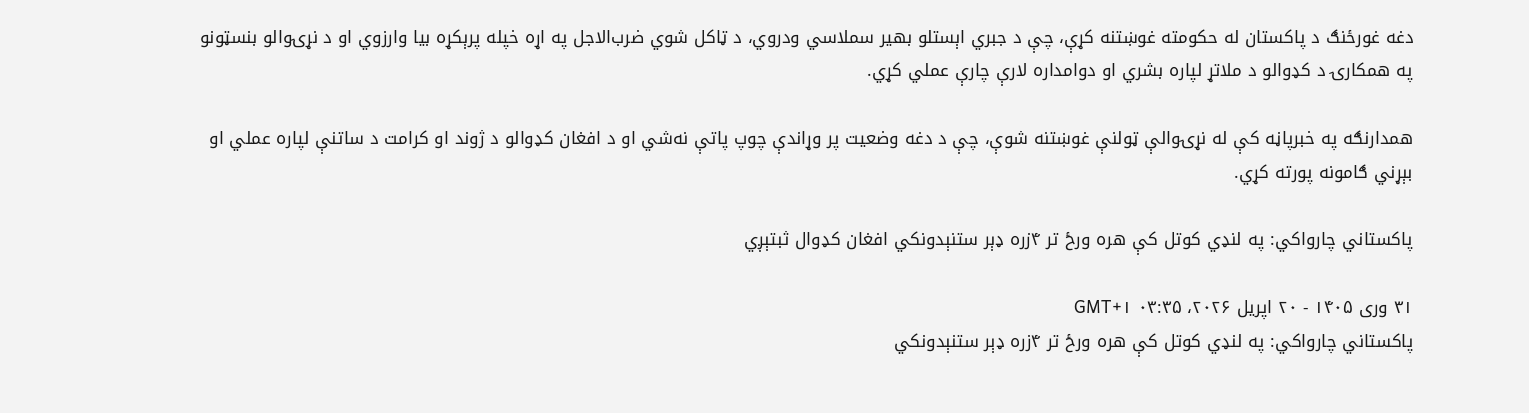دغه غورځنګ د پاکستان له حکومته غوښتنه کړې، چې د جبري اېستلو بهیر سملاسي ودروي، د ټاکل شوي ضرب‌الاجل په اړه خپله پرېکړه بیا وارزوي او د نړۍوالو بنسټونو په همکارۍ د کډوالو د ملاتړ لپاره بشري او دوامداره لارې چارې عملي کړي.

همدارنګه په خبرپاڼه کې له نړۍوالې ټولنې غوښتنه شوې، چې د دغه وضعیت پر وړاندې چوپ پاتې نه‌شي او د افغان کډوالو د ژوند او کرامت د ساتنې لپاره عملي او بېړني ګامونه پورته کړي.

پاکستاني چارواکي: په لنډي کوتل کې هره ورځ تر ۴زره ډېر ستنېدونکي افغان کډوال ثبتېږي

۳۱ وری ۱۴۰۵ - ۲۰ اپریل ۲۰۲۶، ۰۳:۳۵ GMT+۱
پاکستاني چارواکي: په لنډي کوتل کې هره ورځ تر ۴زره ډېر ستنېدونکي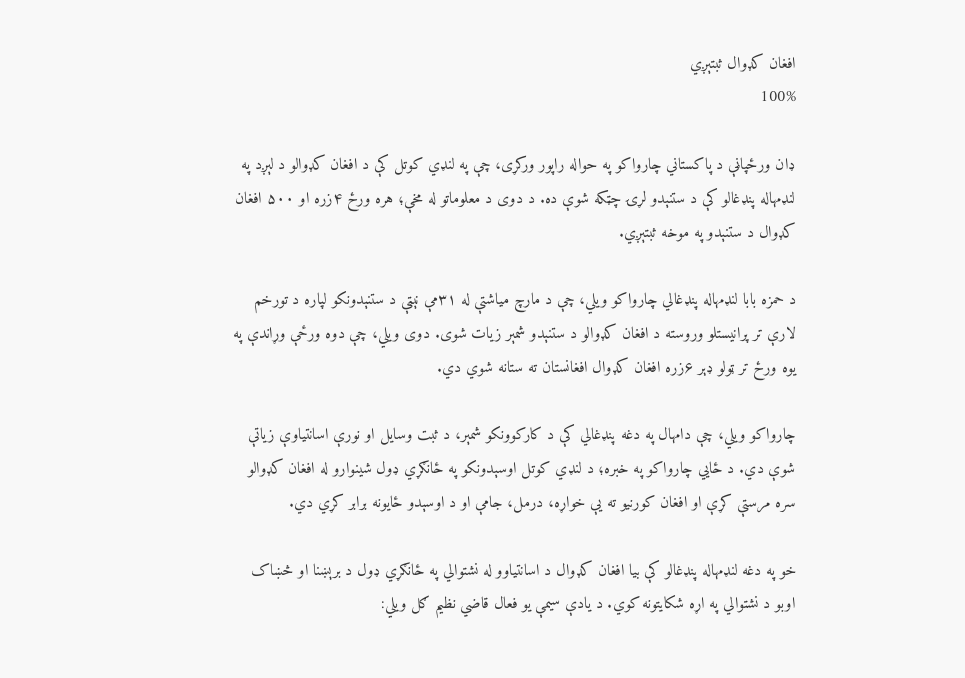افغان کډوال ثبتېږي
100%

ډان ورځپاڼې د پاکستاني چارواکو په حواله راپور ورکړی، چې په لنډي کوتل کې د افغان کډوالو د لېږد په لنډمهاله پنډغالو کې د ستنېدو لړۍ چټکه شوې ده. د دوی د معلوماتو له مخې؛ هره ورځ ۴زره او ۵۰۰ افغان کډوال د ستنېدو په موخه ثبتېږي.

د حمزه بابا لنډمهاله پنډغالي چارواکو ویلي، چې د مارچ میاشتې له ۳۱مې نېټې د ستنېدونکو لپاره د تورخم لارې تر پرانیستلو وروسته د افغان کډوالو د ستنېدو شمېر زیات شوی. دوی ویلي، چې دوه ورځې وړاندې په یوه ورځ تر ټولو ډېر ۶زره افغان کډوال افغانستان ته ستانه شوي دي.

چارواکو ویلي، چې دامهال په دغه پنډغالي کې د کارکوونکو شمېر، د ثبت وسایل او نورې اسانتیاوې زیاتې شوې دي. د ځايي چارواکو په خبره؛ د لنډي کوتل اوسېدونکو په ځانګړي ډول شینوارو له افغان کډوالو سره مرستې کړې او افغان کورنیو ته یې خواړه، درمل، جامې او د اوسېدو ځایونه برابر کړي دي.

خو په دغه لنډمهاله پنډغالو کې بیا افغان کډوال د اسانتیاوو له نشتوالي په ځانګړي ډول د برېښنا او څښاک اوبو د نشتوالي په اړه شکایتونه کوي. د یادې سیمې یو فعال قاضي نظیم ګل ویلي: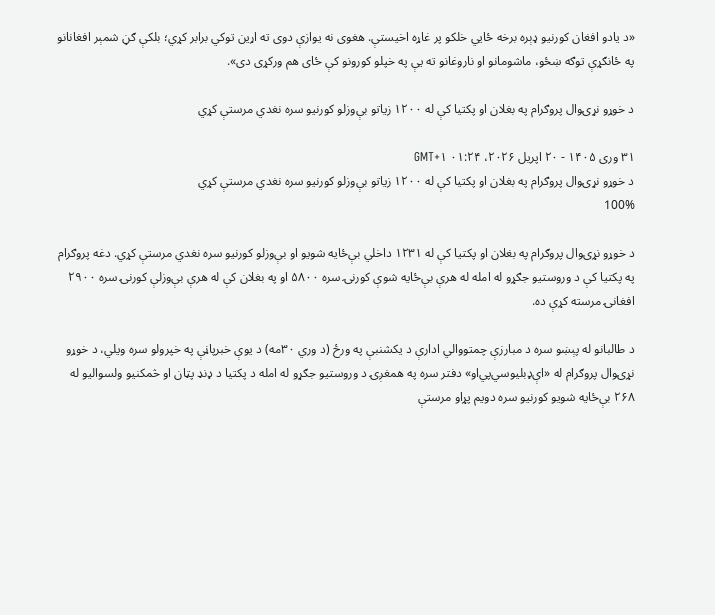«د یادو افغان کورنیو ډېره برخه ځايي خلکو پر غاړه اخیستې. هغوی نه یوازې دوی ته اړین توکي برابر کړي؛ بلکې ګڼ شمېر افغانانو په ځانګړې توګه ښځو، ماشومانو او ناروغانو ته یې په خپلو کورونو کې ځای هم ورکړی دی».

د خوړو نړۍوال پروګرام په بغلان او پکتیا کې له ۱۲۰۰ زیاتو بې‌وزلو کورنیو سره نغدي مرستې کړي

۳۱ وری ۱۴۰۵ - ۲۰ اپریل ۲۰۲۶، ۰۱:۲۴ GMT+۱
د خوړو نړۍوال پروګرام په بغلان او پکتیا کې له ۱۲۰۰ زیاتو بې‌وزلو کورنیو سره نغدي مرستې کړي
100%

د خوړو نړۍوال پروګرام په بغلان او پکتیا کې له ۱۲۳۱ داخلي بې‌ځایه شویو او بې‌وزلو کورنیو سره نغدي مرستې کړي. دغه پروګرام په پکتیا کې د وروستیو جګړو له امله له هرې بې‌ځایه شوې کورنۍ سره ۵۸۰۰ او په بغلان کې له هرې بې‌وزلې کورنۍ سره ۲۹۰۰ افغانۍ مرسته کړې ده.

د طالبانو له پېښو سره د مبارزې چمتووالي ادارې د یکشنبې په ورځ (د وري ۳۰مه) د یوې خبرپاڼې په خپرولو سره ویلي، د خوړو نړۍوال پروګرام له «اې‌ډبلیو‌سي‌پي‌او» دفتر سره په همغږۍ د وروستیو جګړو له امله د پکتیا د ډنډ پټان او څمکنیو ولسوالیو له ۲۶۸ بې‌ځایه شویو کورنیو سره دویم پړاو مرستې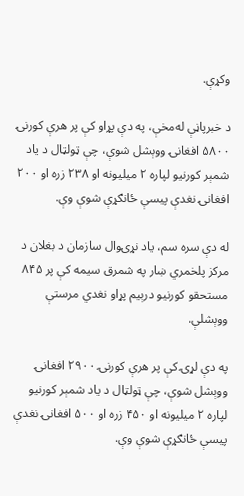وکړې.

د خبرپاڼې له‌مخې، په دې پړاو کې پر هرې کورنۍ ۵۸۰۰ افغانۍ ووېشل شوې، چې ټولټال د یاد شمېر کورنیو لپاره ۲ میلیونه او ۲۳۸ زره او ۲۰۰ افغانۍ نغدې پیسې ځانګړې شوې وې.

له دې سره سم، یاد نړۍوال سازمان د بغلان د مرکز پلخمري ښار په شمرق سیمه کې پر ۸۴۵ مستحقو کورنیو درېیم پړاو نغدي مرستې ووېشلې.

په دې لړۍ کې پر هرې کورنۍ ۲۹۰۰ افغانۍ ووېشل شوې، چې ټولټال د یاد شمېر کورنیو لپاره ۲ میلیونه او ۴۵۰ زره او ۵۰۰ افغانۍ نغدې پیسې ځانګړې شوې وې.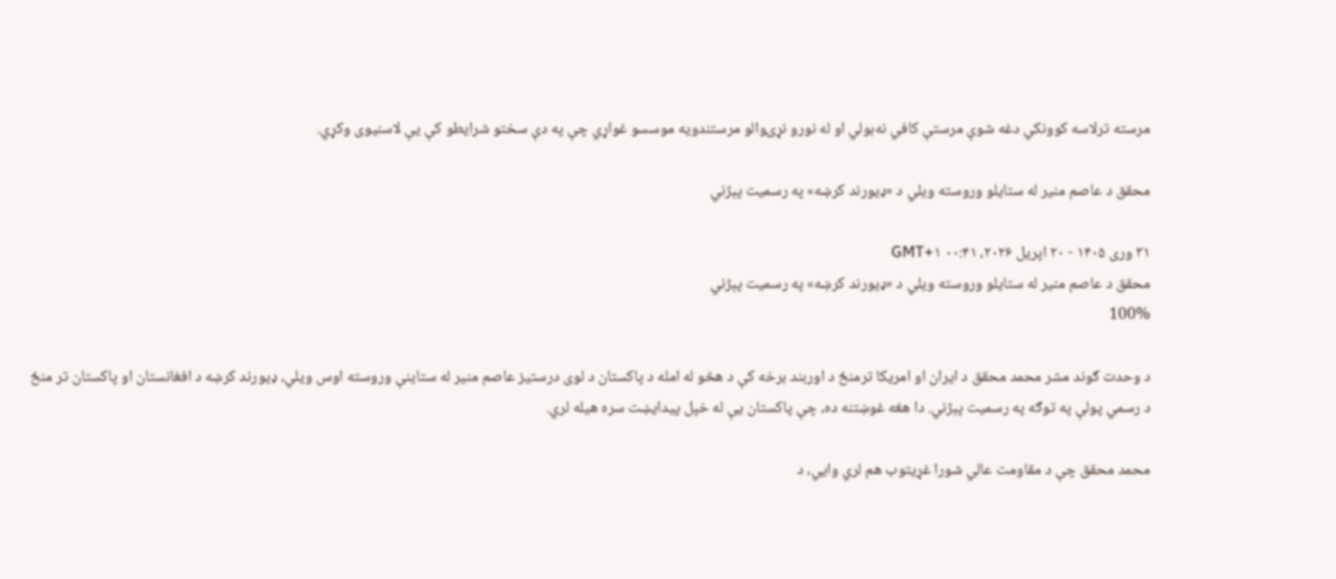مرسته ترلاسه کوونکي دغه شوې مرستې کافي نه‌بولي او له نورو نړۍوالو مرستندویه موسسو غواړي چې په دې سختو شرایطو کې یې لاسنیوی وکړي.

محقق د عاصم منیر له ستایلو وروسته ویلي د «ډیورند کرښه» په رسمیت پېژني

۳۱ وری ۱۴۰۵ - ۲۰ اپریل ۲۰۲۶، ۰۰:۴۱ GMT+۱
محقق د عاصم منیر له ستایلو وروسته ویلي د «ډیورند کرښه» په رسمیت پېژني
100%

د وحدت ګوند مشر محمد محقق د ایران او امریکا ترمنځ د اوربند برخه کې د هڅو له امله د پاکستان د لوی درستیز عاصم منیر له ستاینې وروسته اوس ویلي، ډیورند کرښه د افغانستان او پاکستان تر منځ د رسمي پولې په توګه په رسمیت پېژني. دا هغه غوښتنه ده، چې پاکستان یې له خپل پیدایښت سره هیله لري.

محمد محقق چې د مقاومت عالي شورا غړیتوب هم لري وايي، د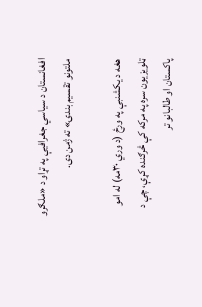افغانستان د سیاسي جغرافیې په تړاو د «ملګرو ملتونو تقسیم بندۍ» ته ژمن دی.

هغه د یکشنبې په ورځ (د وري ۳۰مه) له امو ټلویزیون سره په مرکه کې څرګنده کړې، چې د پاکستان او طالبانو تر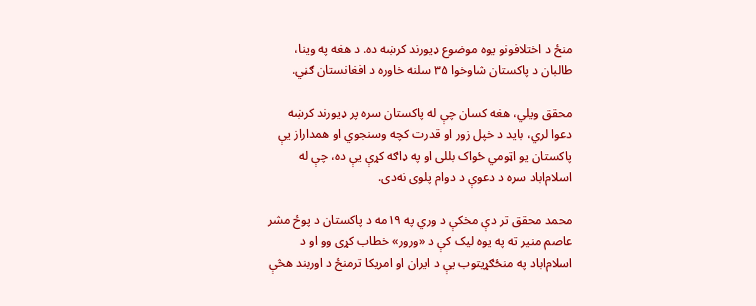منځ د اختلافونو یوه موضوع ډیورند کرښه ده. د هغه په وینا، طالبان د پاکستان شاوخوا ۳۵ سلنه خاوره د افغانستان ګڼي.

محقق ویلي، هغه کسان چې له پاکستان سره پر ډیورند کرښه دعوا لري، باید د خپل زور او قدرت کچه وسنجوي او همداراز یې پاکستان یو اټومي ځواک بللی او په ډاګه کړې یې ده، چې له اسلام‌اباد سره د دعوې د دوام پلوی نه‌دی.

محمد محقق تر دې مخکې د وري په ۱۹مه د پاکستان د پوځ مشر عاصم منیر ته په یوه لیک کې د «ورور» خطاب کړی وو او د اسلام‌اباد په منځګړیتوب یې د ایران او امریکا ترمنځ د اوربند هڅې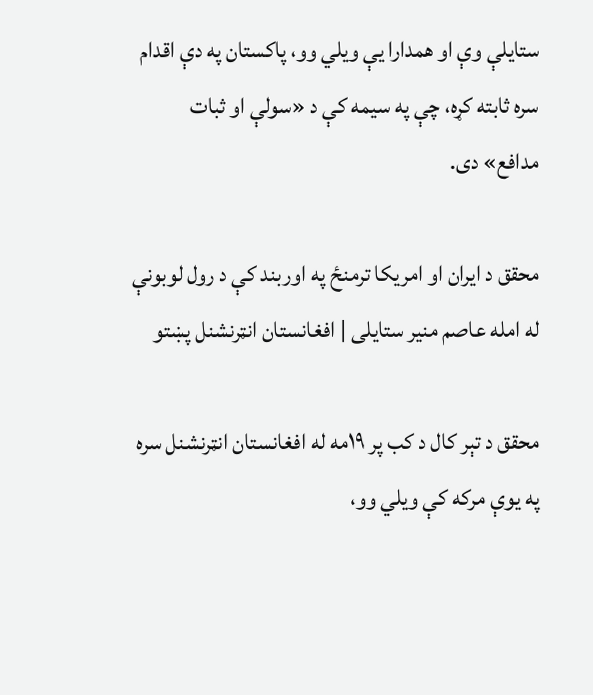ستایلې وې او همدارا یې ویلي وو، پاکستان په دې اقدام سره ثابته کړه، چې په سیمه کې د «سولې او ثبات مدافع» دی.

محقق د ایران او امریکا ترمنځ په اوربند کې د رول لوبونې له امله عاصم منیر ستایلی | افغانستان انټرنشنل پښتو

محقق د تېر کال د کب پر ۱۹مه له افغانستان انټرنشنل سره په یوې مرکه کې ویلي وو،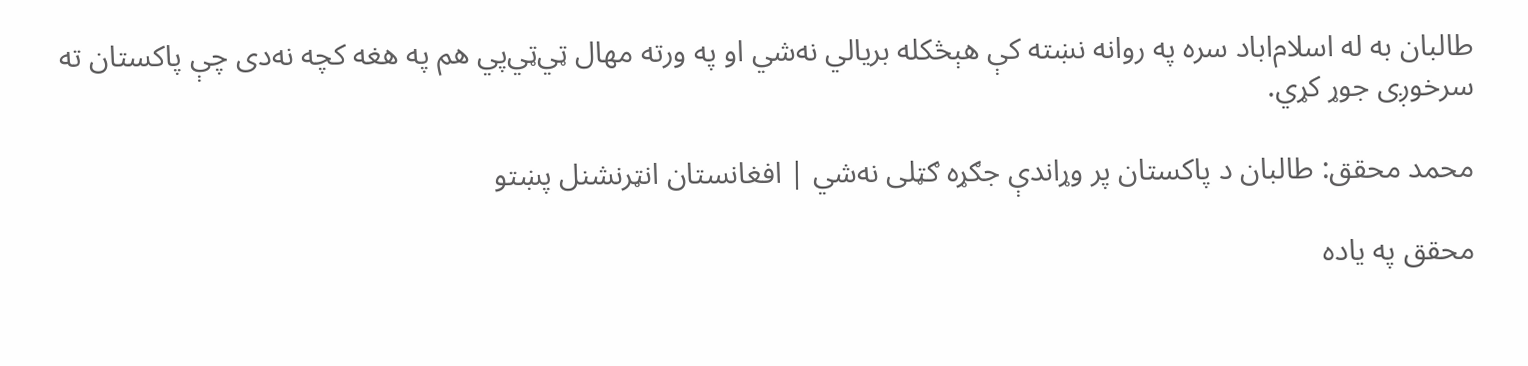طالبان به له اسلام‌اباد سره په روانه نښته کې هېڅکله بريالي نه‌شي او په ورته مهال ټي‌ټي‌پي هم په هغه کچه نه‌دی چې پاکستان ته سرخوږی جوړ کړي.

محمد محقق: طالبان د پاکستان پر وړاندې جګړه ګټلی نه‌شي | افغانستان انټرنشنل پښتو

محقق په یاده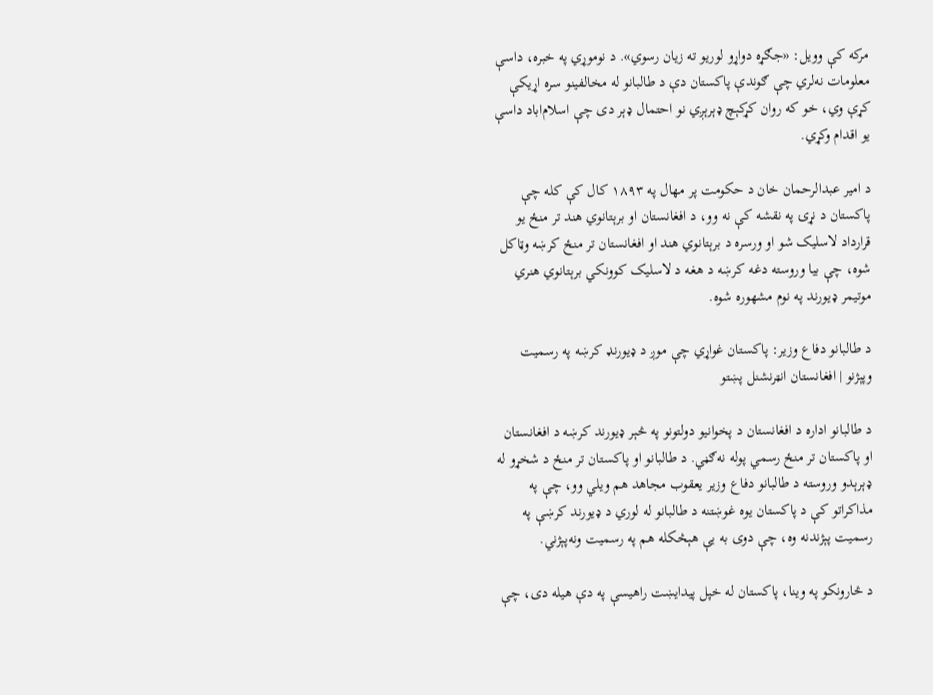مرکه کې وویل: «جګړه دواړو لوریو ته زیان رسوي». د نوموړي په خبره، داسې معلومات نه‌لري چې ګوندې پاکستان دې د طالبانو له مخالفینو سره اړیکې کړې وي، خو که روان کړکېچ ډېرېږي نو احتمال ډېر دی چې اسلام‌اباد داسې یو اقدام وکړي.

د امیر عبدالرحمان خان د حکومت پر مهال په ۱۸۹۳ کال کې کله چې پاکستان د نړۍ په نقشه کې نه وو، د افغانستان او برېتانوي هند تر منځ یو قرارداد لاسلیک شو او ورسره د برېتانوي هند او افغانستان تر منځ کرښه وټاکل شوه، چې بیا وروسته دغه کرښه د هغه د لاسلیک کوونکي برېتانوي هنري موتیمر ډیورند په نوم مشهوره شوه.

د طالبانو دفاع وزیر: پاکستان غواړي چې موږ د ډیورنډ کرښه په رسمیت وپېژنو | افغانستان انټرنشنل پښتو

د طالبانو اداره د افغانستان د پخوانیو دولتونو په څېر ډیورند کرښه د افغانستان او پاکستان تر منځ رسمي پوله نه‌ګڼي. د طالبانو او پاکستان تر منځ د شخړو له ډېرېدو وروسته د طالبانو دفاع وزیر یعقوب مجاهد هم ویلي وو، چې په مذاکراتو کې د پاکستان یوه غوښتنه د طالبانو له لوري د ډیورند کرښې په رسمیت پېژندنه وه، چې دوی به یې هېڅکله هم په رسمیت ونه‌پېژني.

د څارونکو په وینا، پاکستان له خپل پيدایښت راهیسې په دې هیله دی، چې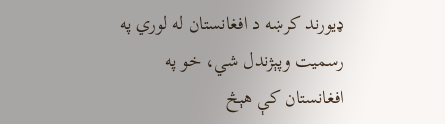ډیورند کرښه د افغانستان له لوري په رسمیت وپېژندل شي، خو په افغانستان کې هېڅ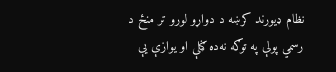نظام ډیورند کرښه د دواړو لورو تر منځ د رسمي پولې په توګه نه‌ده ګڼلې او یوازې یې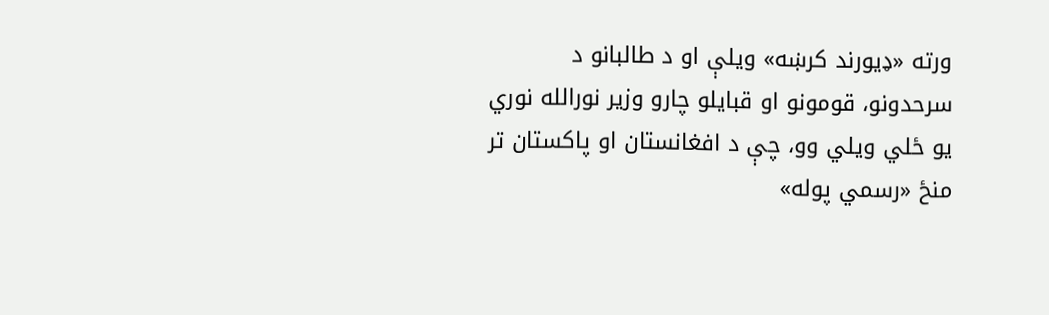ورته «ډیورند کرښه» ویلې او د طالبانو د سرحدونو، قومونو او قبایلو چارو وزیر نورالله نوري یو ځلي ویلي وو، چې د افغانستان او پاکستان تر منځ «رسمي پوله»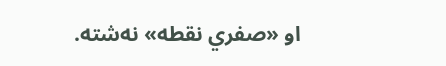او «صفري نقطه» نه‌شته.